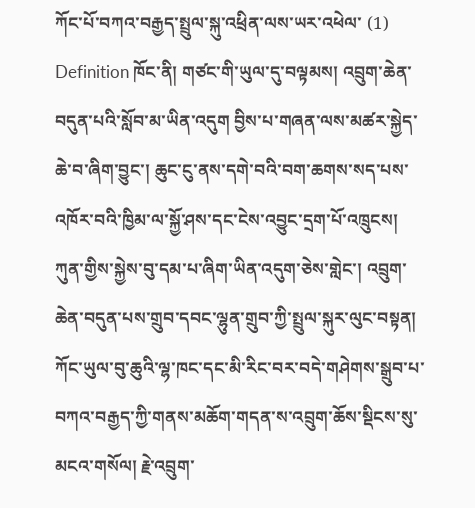ཀོང་པོ་བཀའ་བརྒྱད་སྤྲུལ་སྐུ་འཕྲིན་ལས་ཡར་འཕེལ་ (1)
Definition ཁོང་ནི། གཙང་གི་ཡུལ་དུ་བལྟམས། འབྲུག་ཆེན་བདུན་པའི་སློབ་མ་ཡིན་འདུག བྱིས་པ་གཞན་ལས་མཚར་སྐྱེད་ཆེ་བ་ཞིག་བྱུང་། ཆུང་ངུ་ནས་དགེ་བའི་བག་ཆགས་སད་པས་འཁོར་བའི་ཁྱིམ་ལ་སྐྱོ་ཤས་དང་ངེས་འབྱུང་དྲག་པོ་འཁྲུངས། ཀུན་གྱིས་སྐྱེས་བུ་དམ་པ་ཞིག་ཡིན་འདུག་ཅེས་གླེང་། འབྲུག་ཆེན་བདུན་པས་གྲུབ་དབང་ལྷུན་གྲུབ་ཀྱི་སྤྲུལ་སྐུར་ལུང་བསྟན། ཀོང་ཡུལ་བུ་ཆུའི་ལྷ་ཁང་དང་མི་རིང་བར་བདེ་གཤེགས་སྒྲུབ་པ་བཀའ་བརྒྱད་ཀྱི་གནས་མཆོག་གདན་ས་འབྲུག་ཆོས་སྡིངས་སུ་མངའ་གསོལ། རྗེ་འབྲུག་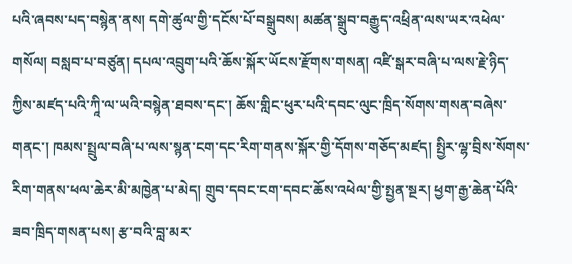པའི་ཞབས་པད་བསྙེན་ནས། དགེ་ཚུལ་གྱི་དངོས་པོ་བསྒྲུབས། མཚན་སྒྲུབ་བརྒྱུད་འཕྲིན་ལས་ཡར་འཕེལ་གསོལ། བསླབ་པ་བཙུན། དཔལ་འབྲུག་པའི་ཆོས་སྐོར་ཡོངས་རྫོགས་གསན། འཛི་སྒར་བཞི་པ་ལས་རྗེ་ཉིད་ཀྱིས་མཛད་པའི་ཀཱི་ལ་ཡའི་བསྙེན་ཐབས་དང་། ཆོས་གླིང་ཕུར་པའི་དབང་ལུང་ཁྲིད་སོགས་གསན་བཞེས་གནང་། ཁམས་སྤྲུལ་བཞི་པ་ལས་སྙན་ངག་དང་རིག་གནས་སྐོར་གྱི་དོགས་གཅོད་མཛད། སྤྱིར་ལྷ་བྲིས་སོགས་རིག་གནས་ཕལ་ཆེར་མི་མཁྱེན་པ་མེད། གྲུབ་དབང་ངག་དབང་ཆོས་འཕེལ་གྱི་སྤྱན་སྔར། ཕྱག་རྒྱ་ཆེན་པོའི་ཟབ་ཁྲིད་གསན་པས། རྩ་བའི་བླ་མར་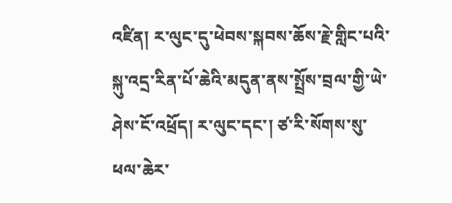འཛིན། ར་ལུང་དུ་ཕེབས་སྐབས་ཆོས་རྗེ་གླིང་པའི་སྐུ་འདྲ་རིན་པོ་ཆེའི་མདུན་ནས་སྤྲོས་བྲལ་གྱི་ཡེ་ཤེས་ངོ་འཕྲོད། ར་ལུང་དང་། ཙ་རི་སོགས་སུ་ཕལ་ཆེར་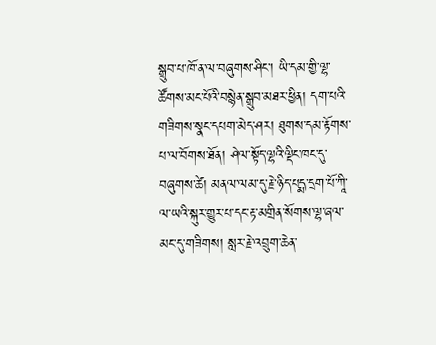སྒྲུབ་པ་ཁོ་ན་ལ་བཞུགས་ཤིང་། ཡི་དམ་གྱི་ལྷ་ཚོགས་མང་པོའི་བསྙེན་སྒྲུབ་མཐར་ཕྱིན། དག་པའི་གཟིགས་སྣང་དཔག་མེད་ཤར། ཐུགས་དམ་རྟོགས་པ་ལ་བོགས་ཐོན། ཤེལ་སྟོད་ལྷའི་ལྡིང་ཁང་དུ་བཞུགས་ཚེ། མནལ་ལམ་དུ་རྗེ་ཉིད་པདྨ་དྲག་པོ་ཀཱི་ལ་ཡའི་སྐུར་གྱུར་པ་དང་རྟ་མགྲིན་སོགས་ལྷ་ཞལ་མང་དུ་གཟིགས། སླར་རྗེ་འབྲུག་ཆེན་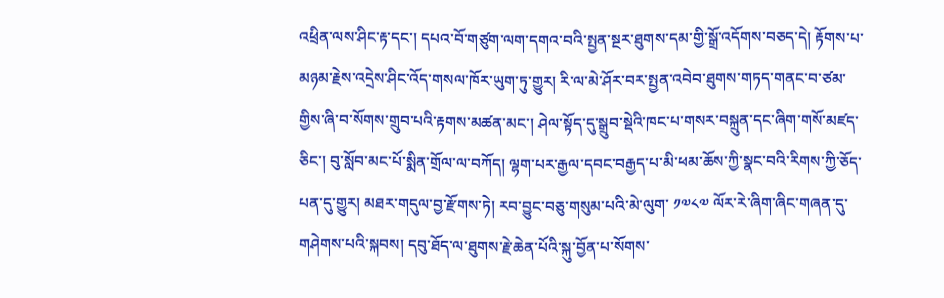འཕྲིན་ལས་ཤིང་རྟ་དང་། དཔའ་བོ་གཙུག་ལག་དགའ་བའི་སྤྱན་སྔར་ཐུགས་དམ་གྱི་སྒྲོ་འདོགས་བཅད་དེ། རྟོགས་པ་མཉམ་རྗེས་འདྲེས་ཤིང་འོད་གསལ་ཁོར་ཡུག་ཏུ་གྱུར། རི་ལ་མེ་ཤོར་བར་སྤྱན་འབེབ་ཐུགས་གཏད་གནང་བ་ཙམ་གྱིས་ཞི་བ་སོགས་གྲུབ་པའི་རྟགས་མཚན་མང་། ཤེལ་སྟོད་དུ་སྒྲུབ་སྡེའི་ཁང་པ་གསར་བསྐྲུན་དང་ཞིག་གསོ་མཛད་ཅིང་། བུ་སློབ་མང་པོ་སྨིན་གྲོལ་ལ་བཀོད། ལྷག་པར་རྒྱལ་དབང་བརྒྱད་པ་མི་ཕམ་ཆོས་ཀྱི་སྣང་བའི་རིགས་ཀྱི་ཅོད་པན་དུ་གྱུར། མཐར་གདུལ་བྱ་རྫོགས་ཏེ། རབ་བྱུང་བཅུ་གསུམ་པའི་མེ་ལུག་ ༡༧༨༧ ལོར་རེ་ཞིག་ཞིང་གཞན་དུ་གཤེགས་པའི་སྐབས། དབུ་ཐོད་ལ་ཐུགས་རྗེ་ཆེན་པོའི་སྐུ་བྱོན་པ་སོགས་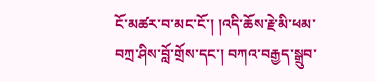ངོ་མཚར་བ་མང་ངོ་། །འདི་ཆོས་རྗེ་མི་ཕམ་བཀྲ་ཤིས་བློ་གྲོས་དང་། བཀའ་བརྒྱད་སྒྲུབ་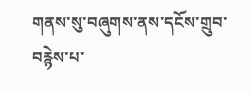གནས་སུ་བཞུགས་ནས་དངོས་གྲུབ་བརྙེས་པ་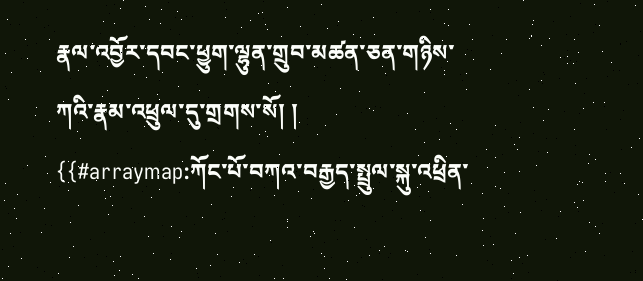རྣལ་འབྱོར་དབང་ཕྱུག་ལྷུན་གྲུབ་མཚན་ཅན་གཉིས་ཀའི་རྣམ་འཕྲུལ་དུ་གྲགས་སོ། །
{{#arraymap:ཀོང་པོ་བཀའ་བརྒྱད་སྤྲུལ་སྐུ་འཕྲིན་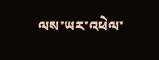ལས་ཡར་འཕེལ་